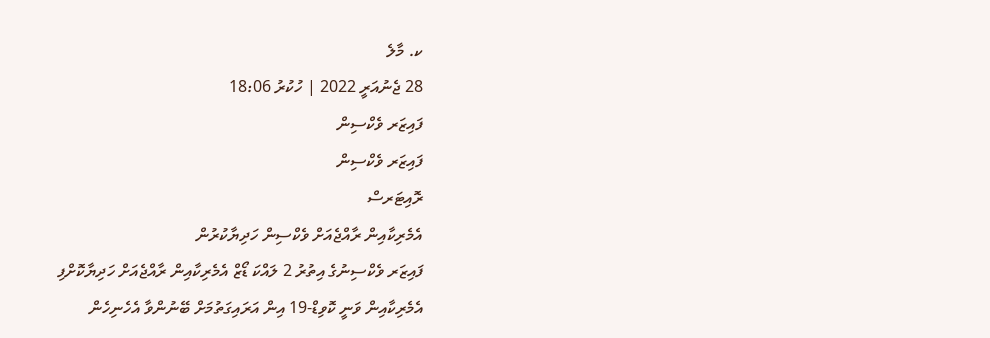ކ. މާލެ
28 ޖެނުއަރީ 2022 | ހުކުރު 18:06
ފައިޒަރ ވެކްސިން
ފައިޒަރ ވެކްސިން
ރޮއިޓަރސް
އެމެރިކާއިން ރާއްޖެއަށް ވެކްސިން ހަދިޔާކުރުން
ފައިޒަރ ވެކްސިނުގެ އިތުރު 2 ލައްކަ ޑޯޒް އެމެރިކާއިން ރާއްޖެއަށް ހަދިޔާކޮށްފި
އެމެރިކާއިން ވަނީ ކޮވިޑް-19 އިން އަރައިގަތުމަށް ބޭނުންވާ އެހެނިހެން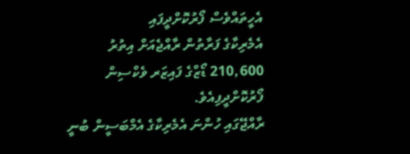އެހީތައްވެސް ފޯރުކޮށްދީފައި
އެމެރިކާގެ ފަރާތުން ރާއްޖެއަށް އިތުރު 210,600 ޑޯޒްގެ ފައިޒަރ ވެކްސިން ފޯރުކޮށްދީފިއެވެ.
ރާއްޖޭގައި ހުންނަ އެމެރިކާގެ އެމްބަސީން ބުނީ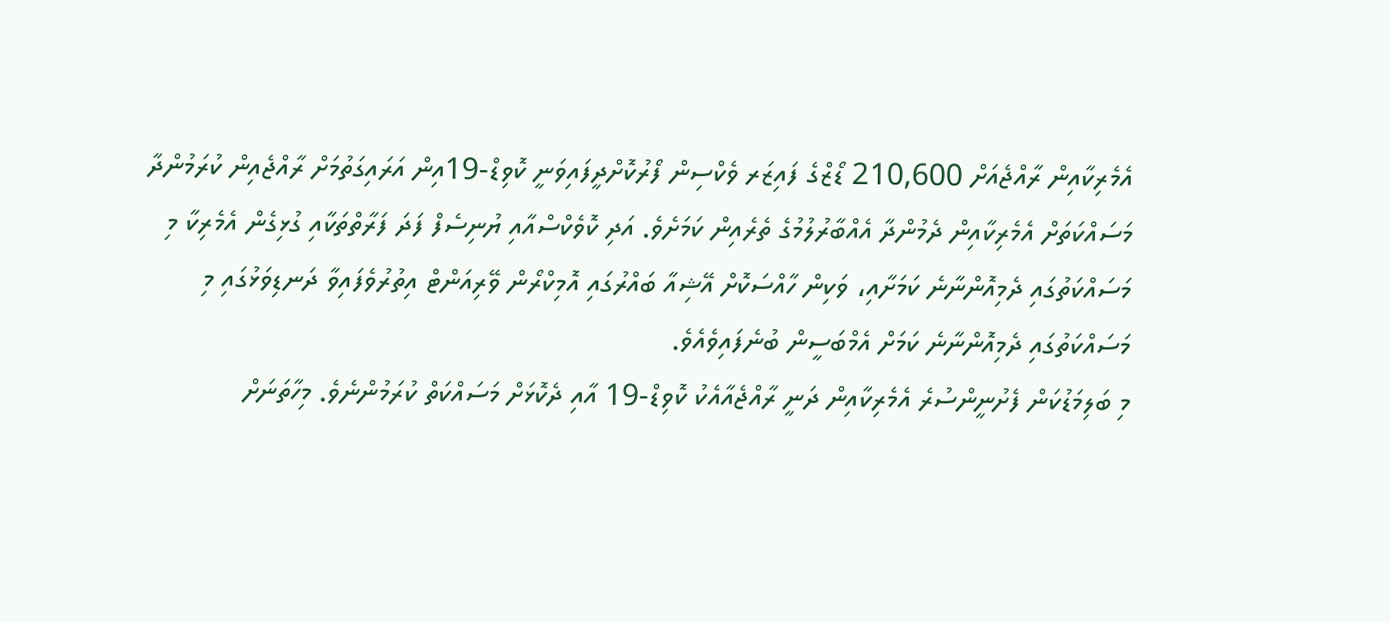އެމެރިކާއިން ރާއްޖެއަށް 210,600 ޑޯޒްގެ ފައިޒަރ ވެކްސިން ފޯރުކޮށްދީފައިވަނީ ކޮވިޑް-19އިން އަރައިގަތުމަށް ރާއްޖެއިން ކުރަމުންދާ މަސައްކަތަށް އެމެރިކާއިން ދެމުންދާ އެއްބާރުލުމުގެ ތެރެއިން ކަމަށެވެ. އަދި ކޮވެކްސްއާއި ޔުނިސެފް ފަދަ ފަރާތްތަކާއި ގުޅިގެން އެމެރިކާ މި މަސައްކަތުގައި ދެމިއޮންނާނެ ކަމަށާއި، ވަކިން ހާއްސަކޮށް އޭޝިއާ ބައްރުގައި އޮމިކްރޯން ވޭރިއަންޓް އިތުރުވެފައިވާ ދަނޑިވަޅުގައި މި މަސައްކަތުގައި ދެމިއޮންނާނެ ކަމަށް އެމްބަސީން ބުނެފައިވެއެވެ.
މި ބަލިމަޑުކަން ފެށުނީންސުރެ އެމެރިކާއިން ދަނީ ރާއްޖެއާއެކު ކޮވިޑް-19 އާއި ދެކޮޅަށް މަސައްކަތް ކުރަމުންނެވެ. މިހާތަނަށް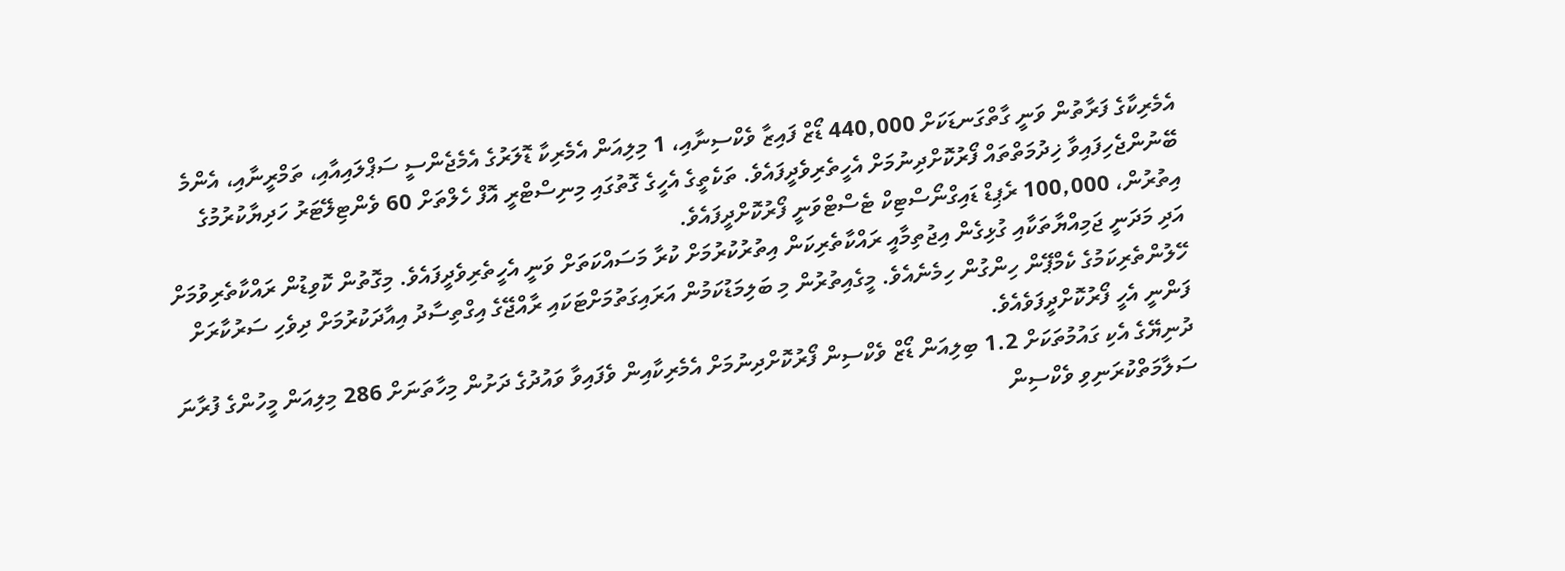އެމެރިކާގެ ފަރާތުން ވަނީ ގާތްގަނޑަކަށް 440,000 ޑޯޒް ފައިޒާ ވެކްސިނާއި، 1 މިލިއަން އެމެރިކާ ޑޮލަރުގެ އެމެޖެންސީ ސަޕްލައިއާއި، ތަމްރީނާއި، އެންމެ ބޭނުންޖެހިފައިވާ ޚިދުމަތްތައް ފޯރުކޮށްދިނުމަށް އެހީތެރިވެދީފައެވެ. ތަކެތީގެ އެހީގެ ގޮތުގައި މިނިސްޓްރީ އޮފް ހެލްތަށް 60 ވެންޓިލޭޓަރު ހަދިޔާކުރުމުގެ އިތުރުން، 100,000 ރެޕިޑް ޑައިގްނޯސްޓިކް ޓެސްޓްވަނީ ފޯރުކޮށްދީފައެވެ.
އަދި މަދަނީ ޖަމިއްޔާތަކާއި ގުޅިގެން އިޖުތިމާއީ ރައްކާތެރިކަން އިތުރުކުރުމަށް ކުރާ މަސައްކަތަށް ވަނީ އެހީތެރިވެދީފައެވެ. މިގޮތުން ކޮވިޑުން ރައްކާތެރިވުމަށް ހޭލުންތެރިކަމުގެ ކެމްޕޭން ހިންގުން ހިމެނެއެވެ. މީގެއިތުރުން މި ބަލިމަޑުކަމުން އަރައިގަތުމަށްޓަކައި ރާއްޖޭގެ އިގްތިސާދު އިއާދަކުރުމަށް ދިވެހި ސަރުކާރަށް ފަންނީ އެހީ ފޯރުކޮށްދީފަވެއެވެ.
ދުނިޔޭގެ އެކި ގައުމުތަކަށް 1.2 ބިލިއަން ޑޯޒް ވެކްސިން ފޯރުކޮށްދިނުމަށް އެމެރިކާއިން ވެފައިވާ ވައުދުގެ ދަށުން މިހާތަނަށް 286 މިލިއަން މީހުންގެ ފުރާނަ ސަލާމަތްކުރަނިވި ވެކްސިން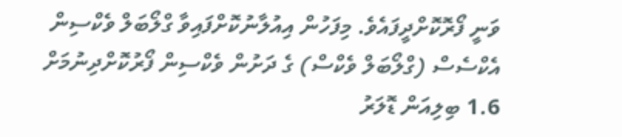ވަނީ ފޯރޮކޮށްދީފައެވެ. މިފަހުން އިއުލާނުކޮށްފައިވާ ގްލޯބަލް ވެކްސިން އެކްސެސް (ގްލޯބަލް ވެކްސް) ގެ ދަށުން ވެކްސިން ފޯރުކޮށްދިނުމަށް 1.6 ބިލިއަން ޑޮލަރު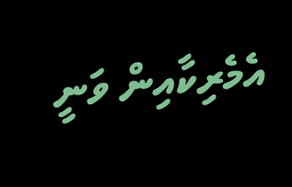އެމެރިކާއިން ވަނީ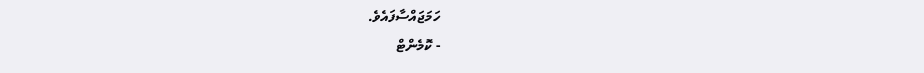ހަމަޖައްސާފައެވެ.
- ކޮމެންޓް